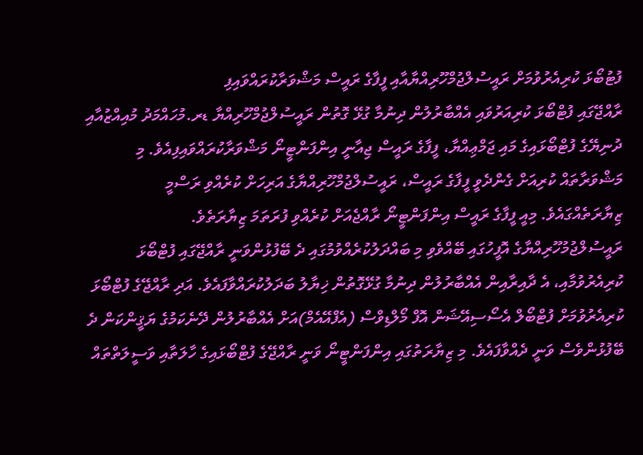ފުޓުބޯޅަ ކުރިއެރުވުމަށް ރައީސުލްޖުމްހޫރިއްޔާއާއި ފީފާގެ ރައީސް މަޝްވަރާކުރައްވައިފި
ރާއްޖޭގައި ފުޓްބޯޅަ ކުރިއަރުވައި އެއްބާރުލުން ދިނުމާ ގުޅޭ ގޮތުން ރައީސުލްޖުމްހޫރިއްޔާ ޑރ.މުހައްމަދު މުއިއްޒުއާއި ދުނިޔޭގެ ފުޓްބޯޅައިގެ މައި ޖަމްޢިއްޔާ، ފީފާގެ ރައީސް ޖިއާނީ އިންފަންޓީނޯ މަޝްވަރާކުރައްވައިފިއެވެ. މި މަޝްވަރާތައް ކުރިއަށް ގެންދެވީ ފީފާގެ ރައީސް، ރައީސުލްޖުމްހޫރިއްޔާގެ އަރިހަށް ކުރެއްވި ރަސްމީ ޒިޔާރަތެއްގައެވެ. މިއީ ފީފާގެ ރައީސް އިންފަންޓީނޯ ރާއްޖެއަށް ކުރެއްވި ފުރަތަމަ ޒިޔާރަތެވެ.
ރައީސުލްޖުމުހޫރިއްޔާގެ އޮފީހުގައި ބޭއްވެވި މި ބައްދަލުކުރެއްވުމުގައި ދެ ބޭފުޅުންވަނީ ރާއްޖޭގައި ފުޓްބޯޅަ ކުރިއެރުވުމާއި، އެ ދާއިރާއިން އެއްބާރުލުން ދިނުމާ ގުޅޭގޮތުން ޚިޔާލު ބަދަލުކުރައްވާފައެވެ. އަދި ރާއްޖޭގެ ފުޓްބޯޅަ ކުރިއެރުވުމަށް ފުޓްބޯލް އެސޯސިއޭޝަން އޮފް މޯލްޑިވްސް (އެފްއޭއެމް)އަށް އެއްބާރުލުން ދޭނެކަމުގެ ޔަޤީންކަން ދެ ބޭފުޅުންވެސް ވަނީ ދެއްވާފައެވެ. މި ޒިޔާރަތުގައި އިންފަންޓީނޯ ވަނީ ރާއްޖޭގެ ފުޓްބޯޅައިގެ ހާލަތާއި ވަސީލަތްތައް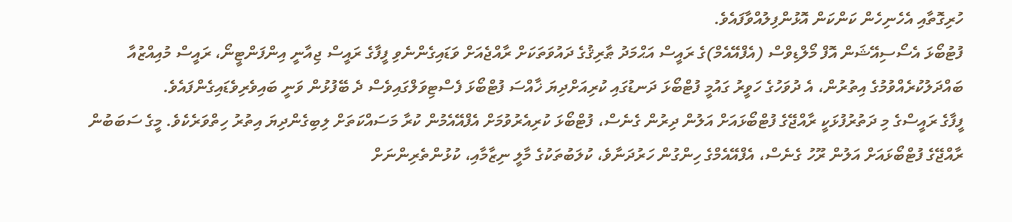ހުރިގޮތާއި އެހެނިހެން ކަންކަން އޮޅުންފިލުއްވާފައެވެ.
ފުޓުބޯޅަ އެސޯސިއޭޝަން އޮފް މޯލްޑިވްސް (އެފްއޭއެމް)ގެ ރައީސް އަޙްމަދު ޠާރިޤުގެ ދައުވަތަކަށް ރާއްޖެއަށް ވަޑައިގެންނެވި ފީފާގެ ރައީސް ޖިއާނީ އިންފަންޓީނޯ، ރައީސް މުއިއްޒުއާ ބައްދަލުކުރެއްވުމުގެ އިތުރުން، އެ ދުވަހުގެ ހަވީރު ގައުމީ ފުޓްބޯޅަ ދަނޑުގައި ކުރިއަށްދިޔަ ޚާއްސަ ފުޓްބޯޅަ ފެސްޓިވަލްގައިވެސް ދެ ބޭފުޅުން ވަނީ ބައިވެރިވެޑައިގެންފައެވެ.
ފީފާގެ ރައީސްގެ މި ދަތުރުފުޅަކީ ރާއްޖޭގެ ފުޓްބޯޅައަށް އަލުން ދިރުން ގެނެސް، ފުޓްބޯޅަ ކުރިއެރުވުމަށް އެފްއޭއެމުން ކުރާ މަސައްކަތަށް ލިބިގެންދިޔަ އިތުރު ހިތްވަރެކެވެ. މީގެ ސަބަބުން ރާއްޖޭގެ ފުޓްބޯޅައަށް އަލުން ރޫހު ގެނެސް، އެފްއޭއެމްގެ ހިންގުން ހަރުދަނާވެ، ކުލަބުތަކުގެ މާލީ ނިޒާމާއި، ކުޅުންތެރިންނަށް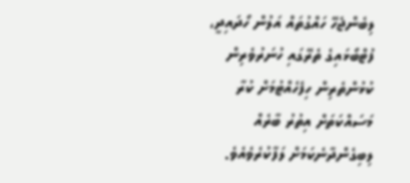ލިބެންޖެހޭ ހައްގުތައް އަލުން ހޯދައިދީ، ފުޓްބޯޅައިގެ ތެރޭގައި ހުނަރުވެރިން ކުޅުންތެރިން ހިފެހެއްޓުމަށް ކުރާ މަސައްކަތަށް އިތުރު ބާރެއް ލިބިގެންދާނެކަމަށް ލަފާކުރެވެއެވެ.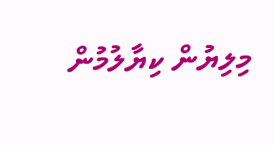މިލިޔުން ކިޔާލުމުން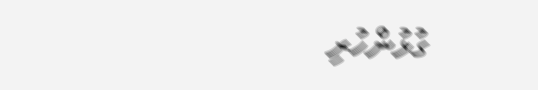ގުޅުންހުރި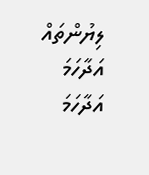ލިޔުންތައް
އަދާހަމަ
އަދާހަމަ